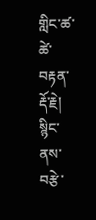གླིང་ཚ་ཚེ་བརྟན་རྡོ་རྗེ།
སྙིང་ནས་བརྩེ་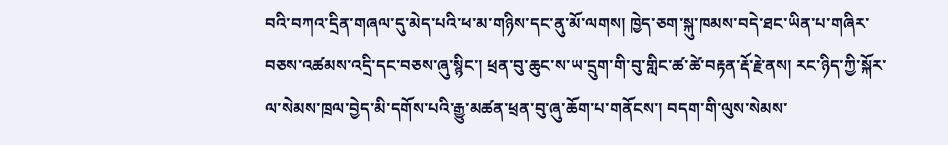བའི་བཀའ་དྲིན་གཞལ་དུ་མེད་པའི་ཕ་མ་གཉིས་དང་ནུ་མོ་ལགས། ཁྱེད་ཅག་སྐུ་ཁམས་བདེ་ཐང་ཡིན་པ་གཞིར་བཅས་འཚམས་འདྲི་དང་བཅས་ཞུ་སྙིང་། ཕྲན་བུ་ཆུང་ས་ཡ་དྲུག་གི་བུ་གླིང་ཚ་ཚེ་བརྟན་རྡོ་རྗེ་ནས། རང་ཉིད་ཀྱི་སྐོར་ལ་སེམས་ཁྲལ་བྱེད་མི་དགོས་པའི་རྒྱུ་མཚན་ཕྲན་བུ་ཞུ་ཆོག་པ་གནོངས་། བདག་གི་ལུས་སེམས་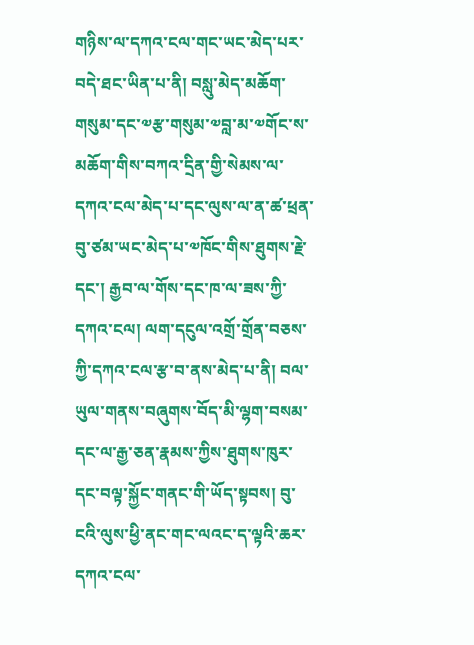གཉིས་ལ་དཀའ་ངལ་གང་ཡང་མེད་པར་བདེ་ཐང་ཡིན་པ་ནི། བསླུ་མེད་མཆོག་གསུམ་དང་༧རྩ་གསུམ་༧བླ་མ་༧གོང་ས་མཆོག་གིས་བཀའ་དྲིན་གྱི་སེམས་ལ་དཀའ་ངལ་མེད་པ་དང་ལུས་ལ་ན་ཚ་ཕྲན་བུ་ཙམ་ཡང་མེད་པ་༧ཁོང་གིས་ཐུགས་རྗེ་དང་། རྒྱབ་ལ་གོས་དང་ཁ་ལ་ཟས་ཀྱི་དཀའ་ངལ། ལག་དངུལ་འགྲོ་གྲོན་བཅས་ཀྱི་དཀའ་ངལ་རྩ་བ་ནས་མེད་པ་ནི། བལ་ཡུལ་གནས་བཞུགས་བོད་མི་ལྷག་བསམ་དང་ལ་རྒྱ་ཅན་རྣམས་ཀྱིས་ཐུགས་ཁུར་དང་བལྟ་སྐྱོང་གནང་གི་ཡོད་སྟབས། བུ་ངའི་ལུས་ཕྱི་ནང་གང་ལའང་ད་ལྟའི་ཆར་དཀའ་ངལ་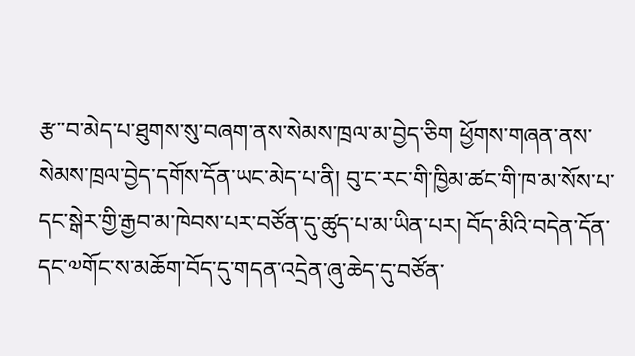རྩ་་བ་མེད་པ་ཐུགས་སུ་བཞག་ནས་སེམས་ཁྲལ་མ་བྱེད་ཅིག ཕྱོགས་གཞན་ནས་སེམས་ཁྲལ་བྱེད་དགོས་དོན་ཡང་མེད་པ་ནི། བུ་ང་རང་གི་ཁྱིམ་ཚང་གི་ཁ་མ་སོས་པ་དང་སྒེར་གྱི་རྒྱབ་མ་ཁེབས་པར་བཙོན་དུ་ཚུད་པ་མ་ཡིན་པར། བོད་མིའི་བདེན་དོན་དང་༧གོང་ས་མཆོག་བོད་དུ་གདན་འདྲེན་ཞུ་ཆེད་དུ་བཙོན་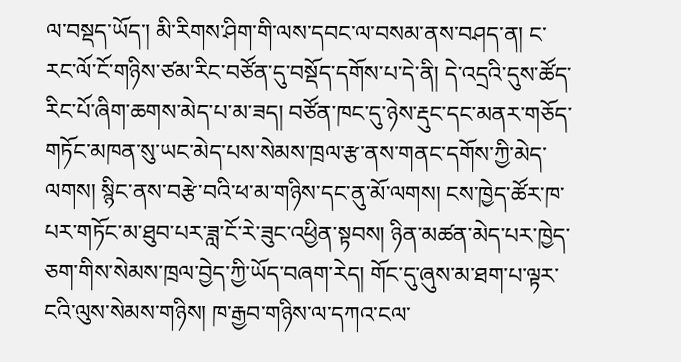ལ་བསྡད་ཡོད་། མི་རིགས་ཤིག་གི་ལས་དབང་ལ་བསམ་ནས་བཤད་ན། ང་རང་ལོ་ངོ་གཉིས་ཙམ་རིང་བཙོན་དུ་བསྡོད་དགོས་པ་དེ་ནི། དེ་འདྲའི་དུས་ཚོད་རིང་པོ་ཞིག་ཆགས་མེད་པ་མ་ཟད། བཙོན་ཁང་དུ་ཉེས་རྡུང་དང་མནར་གཅོད་གཏོང་མཁན་སུ་ཡང་མེད་པས་སེམས་ཁྲལ་རྩ་ནས་གནང་དགོས་ཀྱི་མེད་ལགས། སྙིང་ནས་བརྩེ་བའི་ཕ་མ་གཉིས་དང་ནུ་མོ་ལགས། ངས་ཁྱེད་ཚོར་ཁ་པར་གཏོང་མ་ཐུབ་པར་ཟླ་ངོ་རེ་ཟུང་འཕྱིན་སྟབས། ཉིན་མཚན་མེད་པར་ཁྱེད་ཅག་གིས་སེམས་ཁྲལ་བྱེད་ཀྱི་ཡོད་བཞག་རེད། གོང་དུ་ཞུས་མ་ཐག་པ་ལྟར་ངའི་ལུས་སེམས་གཉིས། ཁ་རྒྱབ་གཉིས་ལ་དཀའ་ངལ་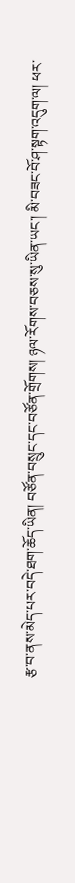རྩ་བ་ནས་མེད་པར་བདེ་ཐག་ཆོད་ཡིན། བཙོན་བསྲུང་དང་བཙོན་གྲོགས། ཉལ་རོགས་བཅས་སུ་ཡིན་ཡང་། མི་བཟང་བོ་ཤ་སྟག་འདུག་ལ། ཕར་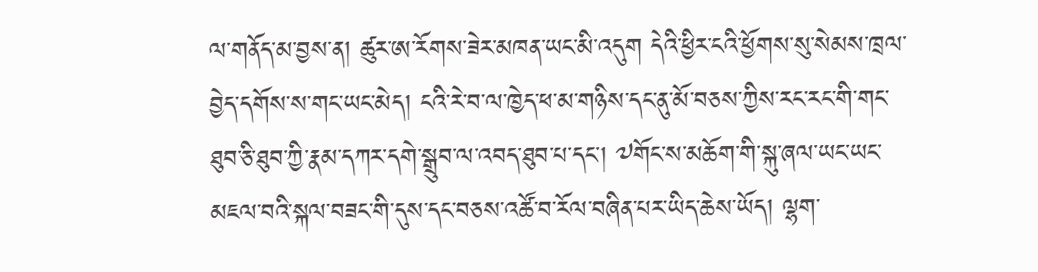ལ་གནོད་མ་བྱས་ན། ཚུར་ཨ་རོགས་ཟེར་མཁན་ཡང་མི་འདུག དེའི་ཕྱིར་ངའི་ཕྱོགས་སུ་སེམས་ཁྲལ་བྱེད་དགོས་ས་གང་ཡང་མེད། ངའི་རེ་བ་ལ་ཁྱེད་ཕ་མ་གཉིས་དང་ནུ་མོ་བཅས་ཀྱིས་རང་རང་གི་གང་ཐུབ་ཅི་ཐུབ་ཀྱི་རྣམ་དཀར་དགེ་སྒྲུབ་ལ་འབད་ཐུབ་པ་དང་། ༧གོང་ས་མཆོག་གི་སྐུ་ཞལ་ཡང་ཡང་མཇལ་བའི་སྐལ་བཟང་གི་དུས་དང་བཅས་འཚོ་བ་རོལ་བཞིན་པར་ཡིད་ཆེས་ཡོད། ལྷག་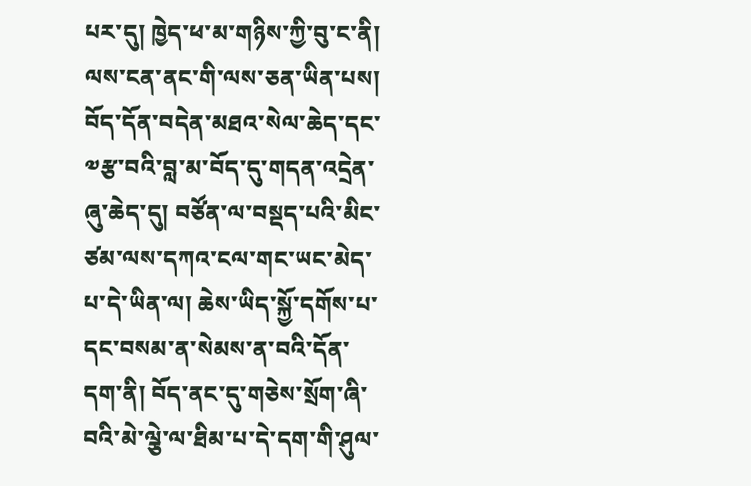པར་དུ། ཁྱེད་ཕ་མ་གཉིས་ཀྱི་བུ་ང་ནི། ལས་ངན་ནང་གི་ལས་ཅན་ཡིན་པས། བོད་དོན་བདེན་མཐའ་སེལ་ཆེད་དང་༧རྩ་བའི་བླ་མ་བོད་དུ་གདན་འདྲེན་ཞུ་ཆེད་དུ། བཙོན་ལ་བསྡད་པའི་མིང་ཙམ་ལས་དཀའ་ངལ་གང་ཡང་མེད་པ་དེ་ཡིན་ལ། ཆེས་ཡིད་སྐྱོ་དགོས་པ་དང་བསམ་ན་སེམས་ན་བའི་དོན་དག་ནི། བོད་ནང་དུ་གཅེས་སྲོག་ཞི་བའི་མེ་ལྕེ་ལ་ཐིམ་པ་དེ་དག་གི་ཤུལ་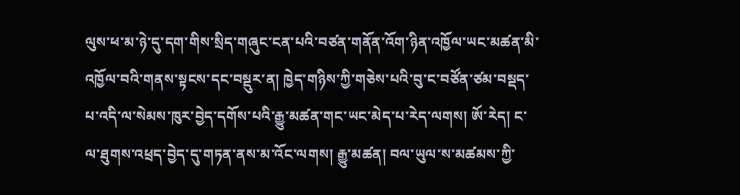ལུས་ཕ་མ་ཉེ་དུ་དག་གིས་སྲིད་གཞུང་ངན་པའི་བཙན་གནོན་འོག་ཉིན་འཁྱོལ་ཡང་མཚན་མི་འཁྱོལ་བའི་གནས་སྟངས་དང་བསྡུར་ན། ཁྱེད་གཉིས་ཀྱི་གཅེས་པའི་བུ་ང་བཙོན་ཙམ་བསྡད་པ་འདི་ལ་སེམས་ཁུར་བྱེད་དགོས་པའི་རྒྱུ་མཚན་གང་ཡང་མེད་པ་རེད་ལགས། ཨོ་རེད། ང་ལ་ཐུགས་འཕྲད་བྱེད་དུ་གཏན་ནས་མ་འོང་ལགས། རྒྱུ་མཚན། བལ་ཡུལ་ས་མཚམས་ཀྱི་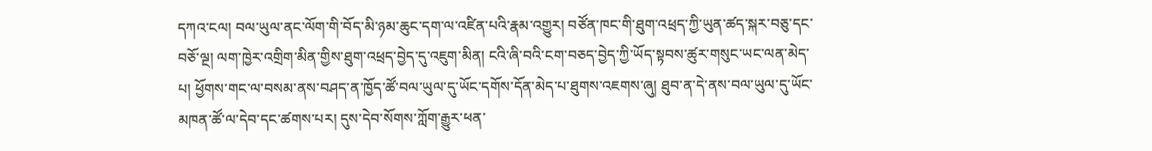དཀའ་ངལ། བལ་ཡུལ་ནང་ལོག་གི་བོད་མི་ཉམ་ཆུང་དག་ལ་འཛིན་པའི་རྣམ་འགྱུར། བཙོན་ཁང་གི་ཐུག་འཕྲད་ཀྱི་ཡུན་ཚད་སྐར་བཅུ་དང་བཅོ་ལྔ། ལག་ཁྱེར་འགྲིག་མིན་གྱིས་ཐུག་འཕྲད་བྱེད་དུ་འཇུག་མིན། ངའི་ཞི་བའི་ངག་བཅད་བྱེད་ཀྱི་ཡོད་སྟབས་ཚུར་གསུང་ཡང་ལན་མེད་པ། ཕྱོགས་གང་ལ་བསམ་ནས་བཤད་ན་ཁྱོད་ཚོ་བལ་ཡུལ་དུ་ཡོང་དགོས་དོན་མེད་པ་ཐུགས་འཇགས་ཞུ། ཐུབ་ན་དེ་ནས་བལ་ཡུལ་དུ་ཡོང་མཁན་ཚོ་ལ་དེབ་དང་ཚགས་པར། དུས་དེབ་སོགས་ཀློག་རྒྱུར་ཕན་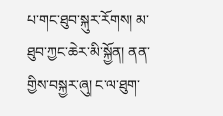པ་གང་ཐུབ་སྐུར་རོགས། མ་ཐུབ་ཀྱང་ཆེར་མི་སྐྱོན། ནན་གྱིས་བསྐྱར་ཞུ། ང་ལ་ཐུག་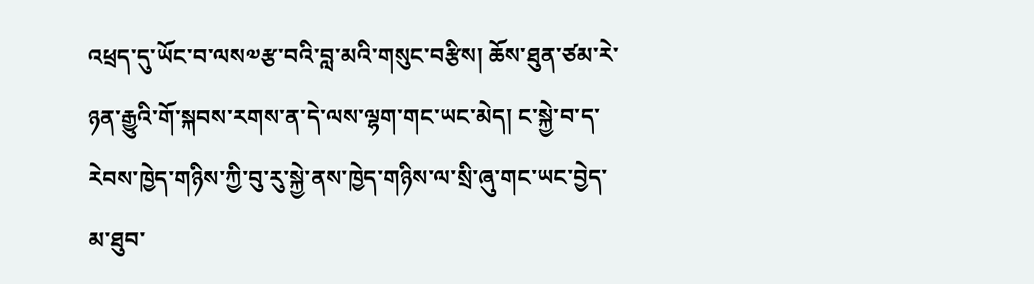འཕྲད་དུ་ཡོང་བ་ལས༧རྩ་བའི་བླ་མའི་གསུང་བརྩིས། ཆོས་ཐུན་ཙམ་རེ་ཉན་རྒྱུའི་གོ་སྐབས་རགས་ན་དེ་ལས་ལྷག་གང་ཡང་མེད། ང་སྐྱེ་བ་ད་རེབས་ཁྱེད་གཉིས་ཀྱི་བུ་རུ་སྐྱེ་ནས་ཁྱེད་གཉིས་ལ་སྲི་ཞུ་གང་ཡང་བྱེད་མ་ཐུབ་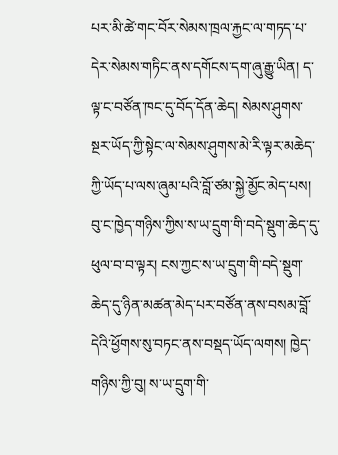པར་མི་ཚེ་གང་བོར་སེམས་ཁྲལ་རྐྱང་ལ་གཏད་པ་དེར་སེམས་གཏིང་ནས་དགོངས་དག་ཞུ་རྒྱུ་ཡིན། ད་ལྟ་ང་བཙོན་ཁང་དུ་བོད་དོན་ཆེད། སེམས་ཤུགས་སྔར་ཡོད་ཀྱི་སྟེང་ལ་སེམས་ཤུགས་མེ་རི་ལྟར་མཆེད་ཀྱི་ཡོད་པ་ལས་ཞུམ་པའི་བློ་ཙམ་སྐྱེ་མྱོང་མེད་པས། བུ་ང་ཁྱེད་གཉིས་ཀྱིས་ས་ཡ་དྲུག་གི་བདེ་སྡུག་ཆེད་དུ་ཕུལ་བ་བ་ལྟར། ངས་ཀྱང་ས་ཡ་དྲུག་གི་བདེ་སྡུག་ཆེད་དུ་ཉིན་མཚན་མེད་པར་བཙོན་ནས་བསམ་བློ་དེའི་ཕྱོགས་སུ་བཏང་ནས་བསྡད་ཡོད་ལགས། ཁྱེད་གཉིས་ཀྱི་བུ། ས་ཡ་དྲུག་གི་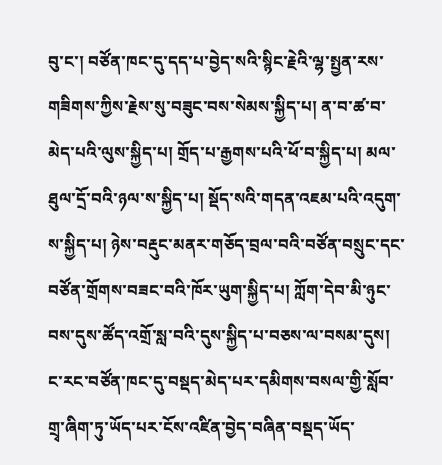བུ་ང་། བཙོན་ཁང་དུ་དད་པ་བྱེད་སའི་སྙིང་རྗེའི་ལྷ་སྤྱན་རས་གཟིགས་ཀྱིས་རྗེས་སུ་བཟུང་བས་སེམས་སྐྱིད་པ། ན་བ་ཚ་བ་མེད་པའི་ལུས་སྐྱིད་པ། གྲོད་པ་རྒྱགས་པའི་ཕོ་བ་སྐྱིད་པ། མལ་ཐུལ་དྲོ་བའི་ཉལ་ས་སྐྱིད་པ། སྡོད་སའི་གདན་འཇམ་པའི་འདུག་ས་སྐྱིད་པ། ཉེས་བརྡུང་མནར་གཅོད་བྲལ་བའི་བཙོན་བསྲུང་དང་བཙོན་གྲོགས་བཟང་བའི་ཁོར་ཡུག་སྐྱིད་པ། ཀློག་དེབ་མི་ཉུང་བས་དུས་ཚོད་འགྲོ་སླ་བའི་དུས་སྐྱིད་པ་བཅས་ལ་བསམ་དུས། ང་རང་བཙོན་ཁང་དུ་བསྡད་མེད་པར་དམིགས་བསལ་གྱི་སློབ་གྲྭ་ཞིག་ཏུ་ཡོད་པར་ངོས་འཛིན་བྱེད་བཞིན་བསྡད་ཡོད་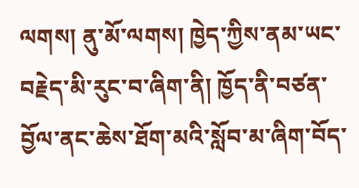ལགས། ནུ་མོ་ལགས། ཁྱེད་ཀྱིས་ནམ་ཡང་བརྗེད་མི་རུང་བ་ཞིག་ནི། ཁྱོད་ནི་བཙན་བྱོལ་ནང་ཆེས་ཐོག་མའི་སློབ་མ་ཞིག་བོད་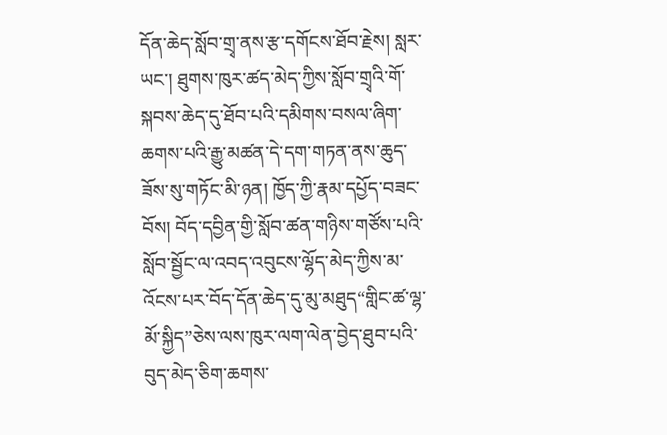དོན་ཆེད་སློབ་གྲྭ་ནས་རྩ་དགོངས་ཐོབ་རྗེས། སླར་ཡང་། ཐུགས་ཁུར་ཚད་མེད་ཀྱིས་སློབ་གྲྭའི་གོ་སྐབས་ཆེད་དུ་ཐོབ་པའི་དམིགས་བསལ་ཞིག་ཆགས་པའི་རྒྱུ་མཚན་དེ་དག་གཏན་ནས་ཆུད་ཟོས་སུ་གཏོང་མི་ཉན། ཁྱོད་ཀྱི་རྣམ་དཔྱོད་བཟང་བོས། བོད་དབྱིན་གྱི་སློབ་ཚན་གཉིས་གཙོས་པའི་སློབ་སྦྱོང་ལ་འབད་འབུངས་ལྷོད་མེད་ཀྱིས་མ་འོངས་པར་བོད་དོན་ཆེད་དུ་མུ་མཐུད“གླིང་ཚ་ལྷ་མོ་སྐྱིད”ཅེས་ལས་ཁུར་ལག་ལེན་བྱེད་ཐུབ་པའི་བུད་མེད་ཅིག་ཆགས་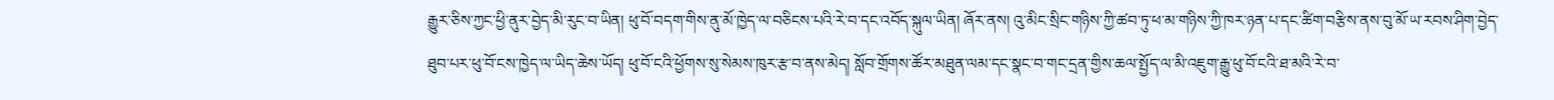རྒྱུར་ཅིས་ཀྱང་ཕྱི་ནུར་བྱེད་མི་རུང་བ་ཡིན། ཕུ་བོ་བདག་གིས་ནུ་མོ་ཁྱེད་ལ་བཅིངས་པའི་རེ་བ་དང་འབོད་སྐུལ་ཡིན། ཞོར་ནས། འུ་མིང་སྲིང་གཉིས་ཀྱི་ཚབ་ཏུ་ཕ་མ་གཉིས་ཀྱི་ཁར་ཉན་པ་དང་ཚིག་བརྩིས་ནས་བུ་མོ་ཡ་རབས་ཤིག་བྱེད་ཐུབ་པར་ཕུ་བོ་ངས་ཁྱེད་ལ་ཡིད་ཆེས་ཡོད། ཕུ་བོ་ངའི་ཕྱོགས་སུ་སེམས་ཁུར་རྩ་བ་ནས་མེད། སློབ་གྲོགས་ཚོར་མཐུན་ལམ་དང་སྣང་བ་གང་དྲན་གྱིས་ཆལ་སྤྱོད་ལ་མི་འཇུག་རྒྱུ་ཕུ་བོ་ངའི་ཐ་མའི་རེ་བ་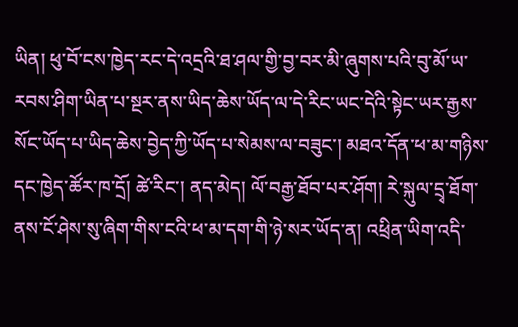ཡིན། ཕུ་བོ་ངས་ཁྱེད་རང་དེ་འདྲའི་ཐ་ཤལ་གྱི་བྱ་བར་མི་ཞུགས་པའི་བུ་མོ་ཡ་རབས་ཤིག་ཡིན་པ་སྔར་ནས་ཡིད་ཆེས་ཡོད་ལ་དེ་རིང་ཡང་དེའི་སྟེང་ཡར་རྒྱས་སོང་ཡོད་པ་ཡིད་ཆེས་བྱེད་ཀྱི་ཡོད་པ་སེམས་ལ་བཟུང་། མཐའ་དོན་ཕ་མ་གཉིས་དང་ཁྱེད་ཚོར་ཁ་དྲོ། ཚེ་རིང་། ནད་མེད། ལོ་བརྒྱ་ཐོབ་པར་ཤོག། རེ་སྐུལ་དྲྭ་ཐོག་ནས་ངོ་ཤེས་སུ་ཞིག་གིས་ངའི་ཕ་མ་དག་གི་ཉེ་སར་ཡོད་ན། འཕྲིན་ཡིག་འདི་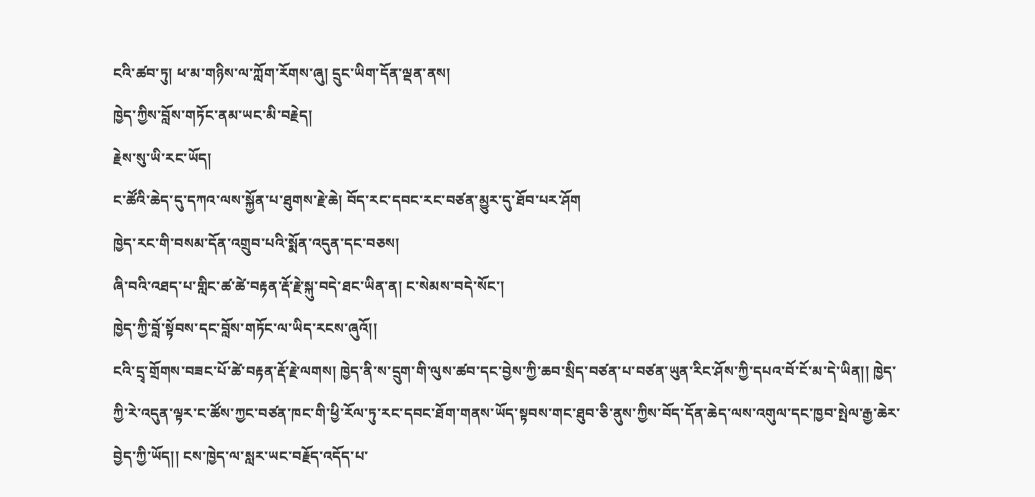ངའི་ཚབ་ཏུ། ཕ་མ་གཉིས་ལ་ཀློག་རོགས་ཞུ། དྲུང་ཡིག་དོན་ལྡན་ནས།
ཁྱེད་ཀྱིས་བློས་གཏོང་ནམ་ཡང་མི་བརྗེད།
རྗེས་སུ་ཡི་རང་ཡོད།
ང་ཚོའི་ཆེད་དུ་དཀའ་ལས་སྐྱོན་པ་ཐུགས་རྗེ་ཆེ། བོད་རང་དབང་རང་བཙན་མྱུར་དུ་ཐོབ་པར་ཤོག
ཁྱེད་རང་གི་བསམ་དོན་འགྲུབ་པའི་སྨོན་འདུན་དང་བཅས།
ཞི་བའི་འཐད་པ་གླིང་ཚ་ཚེ་བརྟན་རྡོ་རྗེ་སྐུ་བདེ་ཐང་ཡིན་ན། ང་སེམས་བདེ་སོང་།
ཁྱེད་ཀྱི་བློ་སྟོབས་དང་བློས་གཏོང་ལ་ཡིད་རངས་ཞུའོ།།
ངའི་དྲྭ་གྲོགས་བཟང་པོ་ཚེ་བརྟན་རྡོ་རྗེ་ལགས། ཁྱེད་ནི་ས་དྲུག་གི་ལུས་ཚབ་དང་བྱེས་ཀྱི་ཆབ་སྲིད་བཙན་པ་བཙན་ཡུན་རིང་ཤོས་ཀྱི་དཔའ་བོ་ངོ་མ་དེ་ཡིན།། ཁྱེད་ཀྱི་རེ་འདུན་ལྟར་ང་ཚོས་ཀྱང་བཙན་ཁང་གི་ཕྱི་རོལ་ཏུ་རང་དབང་ཐོག་གནས་ཡོད་སྟབས་གང་ཐུབ་ཅི་ནུས་ཀྱིས་བོད་དོན་ཆེད་ལས་འགུལ་དང་ཁྱབ་སྤེལ་རྒྱ་ཆེར་བྱེད་ཀྱི་ཡོད།། ངས་ཁྱེད་ལ་སླར་ཡང་བརྗོད་འདོད་པ་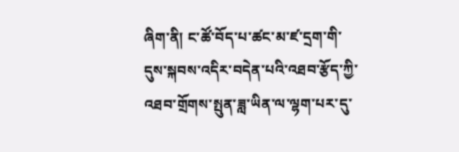ཞིག་ནི། ང་ཚོ་བོད་པ་ཚང་མ་ཛ་དྲག་གི་དུས་སྐབས་འདིར་བདེན་པའི་འཐབ་རྩོད་ཀྱི་འཐབ་གྲོགས་སྤུན་ཟླ་ཡིན་ལ་ལྷག་པར་དུ་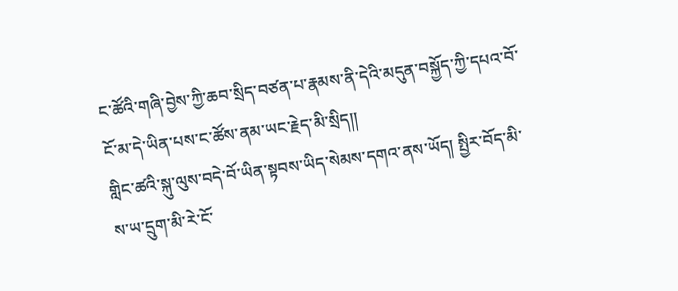ང་ཚོའི་གཞི་བྱེས་ཀྱི་ཆབ་སྲིད་བཙན་པ་རྣམས་ནི་དེའི་མདུན་བསྐྱོད་ཀྱི་དཔའ་བོ་ངོ་མ་དེ་ཡིན་པས་ང་ཚོས་ནམ་ཡང་རྗེད་མི་སྲིད།།
གླིང་ཚའི་སྐུ་ལུས་བདེ་བོ་ཡིན་སྟབས་ཡིད་སེམས་དགའ་ནས་ཡོད། སྤྱིར་བོད་མི་ས་ཡ་དྲུག་མི་རེ་ངོ་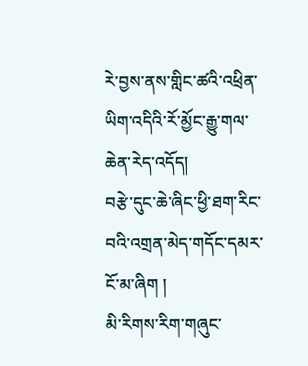རེ་བྱས་ནས་གླིང་ཚའི་འཕྲིན་ཡིག་འདིའི་རོ་མྱོང་རྒྱུ་གལ་ཆེན་རེད་འདོད།
བརྩེ་དུང་ཆེ་ཞིང་ཕྱི་ཐག་རིང་བའི་འགྲན་མེད་གདོང་དམར་ངོ་མ་ཞིག །
མི་རིགས་རིག་གཞུང་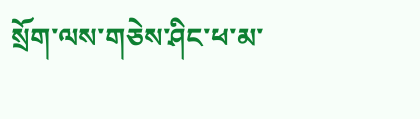སྲོག་ལས་གཅེས་ཤིང་ཕ་མ་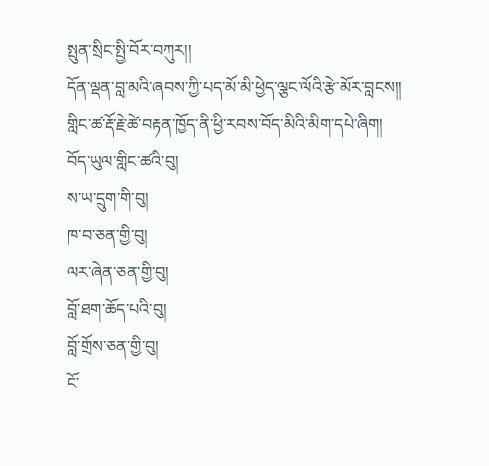སྤུན་སྲིང་སྤྱི་བོར་བཀུར།།
དོན་ལྡན་བླ་མའི་ཞབས་ཀྱི་པད་མོ་མི་ཕྱེད་ལྕང་ལོའི་རྩེ་མོར་བླངས།།
གླིང་ཚ་རྡོ་རྗེ་ཚེ་བརྟན་ཁྱོད་ནི་ཕྱི་རབས་བོད་མིའི་མིག་དཔེ་ཞིག།
བོད་ཡུལ་གླིང་ཚའི་བུ།
ས་ཡ་དྲུག་གི་བུ།
ཁ་བ་ཅན་གྱི་བུ།
ལར་ཞེན་ཅན་གྱི་བུ།
བློ་ཐག་ཆོད་པའི་བུ།
བློ་གྲོས་ཅན་གྱི་བུ།
ངོ་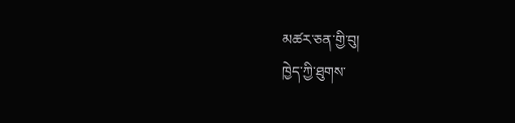མཚར་ཅན་གྱི་བུ།
ཁྱེད་ཀྱི་ཐུགས་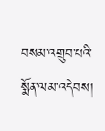བསམ་འགྲུབ་པའི་སྨོན་ལམ་འདེབས།